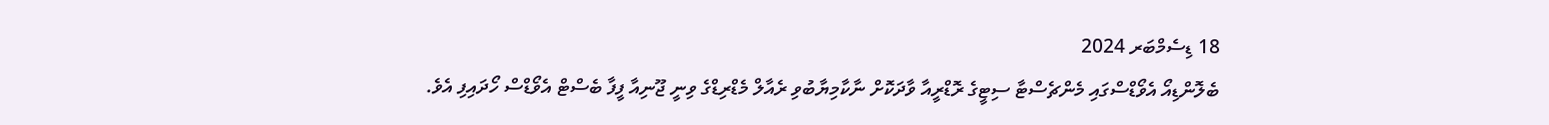18 ޑިސެމްބަރ 2024
ބެލޮންޑިއޯ އެވޯޑްސްގައި މެންޗެސްޓާ ސިޓީގެ ރޮޑްރީއާ ވާދަކޮށް ނާކާމިޔާބުވި ރެއާލް މެޑްރިޑްގެ ވިނީ ޖޫނިއާ ފީފާ ބެސްޓް އެވޯޑްސް ހޯދައިފި އެވެ.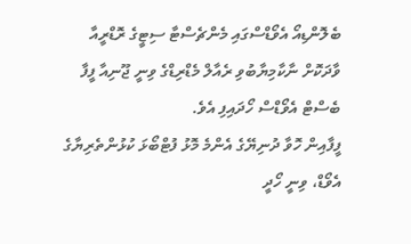ބެލޮންޑިއޯ އެވޯޑްސްގައި މެންޗެސްޓާ ސިޓީގެ ރޮޑްރީއާ ވާދަކޮށް ނާކާމިޔާބުވި ރެއާލް މެޑްރިޑްގެ ވިނީ ޖޫނިއާ ފީފާ ބެސްޓް އެވޯޑްސް ހޯދައިފި އެވެ.
ފީފާއިން ހޮވާ ދުނިޔޭގެ އެންމެ މޮޅު ފުޓްބޯޅަ ކުޅުންތެރިޔާގެ އެވޯޑް، ވިނީ ހޯދީ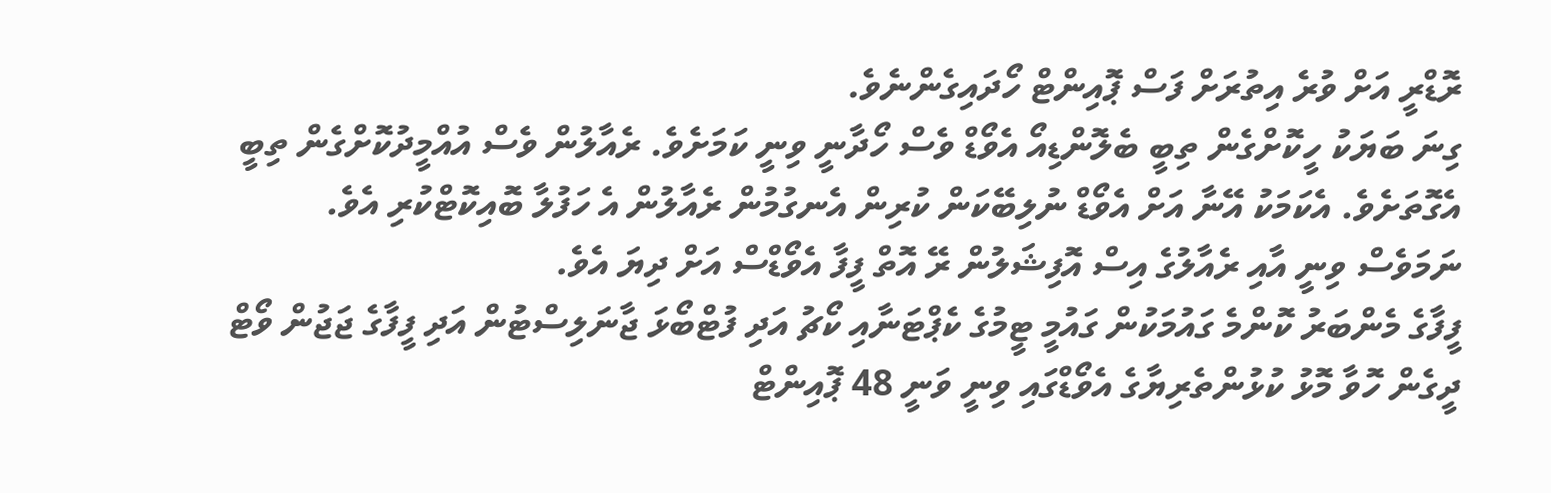ރޮޑްރީ އަށް ވުރެ އިތުރަށް ފަސް ޕޮއިންޓް ހޯދައިގެންނެވެ.
ގިނަ ބަޔަކު ހީކޮށްގެން ތިބީ ބެލޮންޑިއޯ އެވޯޑް ވެސް ހޯދާނީ ވިނީ ކަމަށެވެ. ރެއާލުން ވެސް އުއްމީދުކޮށްގެން ތިބީ އެގޮތަށެވެ. އެކަމަކު އޭނާ އަށް އެވޯޑް ނުލިބޭކަން ކުރިން އެނގުމުން ރެއާލުން އެ ހަފުލާ ބޮއިކޮޓްކުރި އެވެ. ނަމަވެސް ވިނީ އާއި ރެއާލުގެ އިސް އޮފިޝަލުން ރޭ އޮތް ފީފާ އެވޯޑްސް އަށް ދިޔަ އެވެ.
ފީފާގެ މެންބަރު ކޮންމެ ގައުމަކުން ގައުމީ ޓީމުގެ ކެޕްޓަނާއި ކޯޗު އަދި ފުޓްބޯޅަ ޖާނަލިސްޓުން އަދި ފީފާގެ ޖަޖުން ވޯޓް ދީގެން ހޮވާ މޮޅު ކުޅުންތެރިޔާގެ އެވޯޑްގައި ވިނީ ވަނީ 48 ޕޮއިންޓް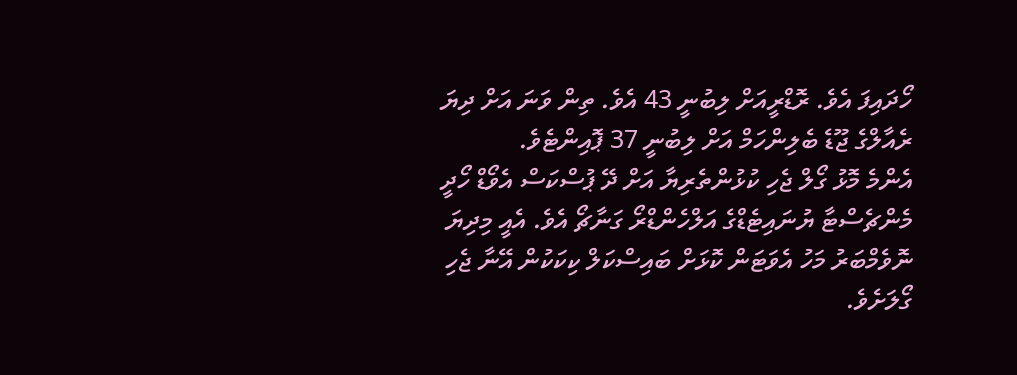ހޯދައިފަ އެވެ. ރޮޑްރީއަށް ލިބުނީ 43 އެވެ. ތިން ވަނަ އަށް ދިޔަ ރެއާލްގެ ޖޫޑެ ބެލިންހަމް އަށް ލިބުނީ 37 ޕޮއިންޓެވެ.
އެންމެ މޮޅު ގޯލް ޖެހި ކުޅުންތެރިޔާ އަށް ދޭ ޕުސްކަސް އެވޯޑް ހޯދީ މެންޗެސްޓާ ޔުނައިޓެޑްގެ އަލްހެންޑްރޯ ގަނާޗޯ އެވެ. އެއީ މިދިޔަ ނޮވެމްބަރު މަހު އެވަޓަން ކޮޅަށް ބައިސްކަލް ކިކަކުން އޭނާ ޖެހި ގޯލަށެވެ.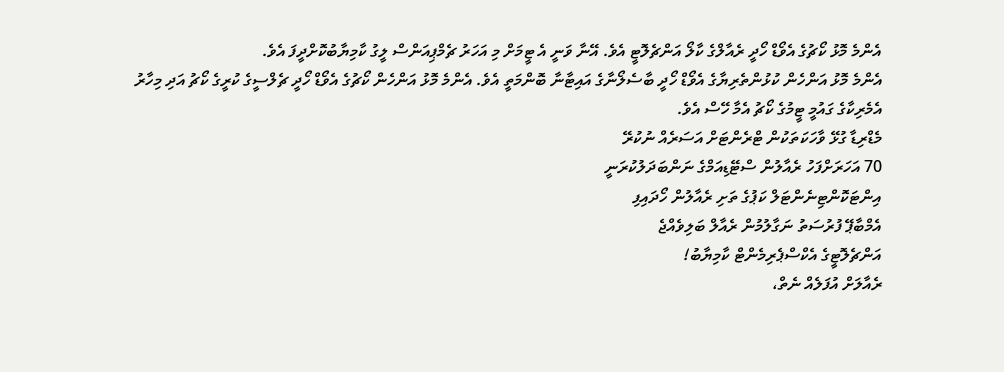އެންމެ މޮޅު ކޯޗުގެ އެވޯޑް ހޯދީ ރެއާލްގެ ކާލޯ އަންޗެލޮޓީ އެވެ. އޭނާ ވަނީ އެ ޓީމަށް މި އަހަރު ޗެމްޕިއަންސް ލީގު ކާމިޔާބުކޮށްދީފަ އެވެ.
އެންމެ މޮޅު އަންހެން ކުޅުންތެރިޔާގެ އެވޯޑް ހޯދީ ބާސެލޯނާގެ އައިޓާނާ ބޮންމަތީ އެވެ. އެންމެ މޮޅު އަންހެން ކޯޗުގެ އެވޯޑް ހޯދީ ޗެލްސީގެ ކުރީގެ ކޯޗު އަދި މިހާރު އެމެރިކާގެ ގައުމީ ޓީމުގެ ކޯޗު އެމާ ހޭސް އެވެ.
މެޑްރިޑާ ގުޅޭ ވާހަކަތަކުން ޓްރެންޓަށް އަސަރެއް ނުކުރޭ
70 އަހަރަށްފަހު ރެއާލުން ސްޓޭޑިއަމްގެ ނަންބަދަލުކުރަނީ
އިންޓަކޮންޓިނެންޓަލް ކަޕުގެ ތަށި ރެއާލުން ހޯދައިފި
އެމްބާޕޭ ފުރުސަތު ނަގާލުމުން ރެއާލް ބަލިވެއްޖެ
އަންޗެލޮޓީގެ އެކްސްޕެރިމެންޓް ކާމިޔާބު!
ރެއާލަށް އުފަލެއް ނެތް،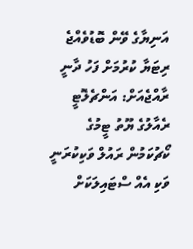އަނިޔާގެ ވޭން ބޮޑުވެއްޖެ
ރިޓަޔާ ކުރުމަށް ފަހު ދާނީ ރާއްޖެއަށް: އަންޗެލޮޓީ
ރެއާލުގެ ޔޫތު ޓީމުގެ ކޯޗުކަމުން ރައުލް ވަކިކުރަނީ
ވަކި އެއް ސްޓައިލަކަށް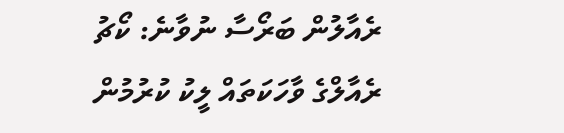ރެއާލުން ބަރޯސާ ނުވާނެ: ކޯޗު
ރެއާލްގެ ވާހަކަތައް ލީކު ކުރުމުން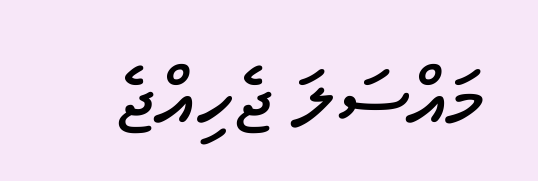މައްސަލަ ޖެހިއްޖެ